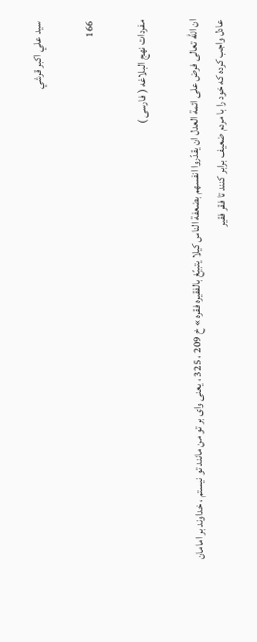سيد علي اكبر قرشي

166

مفردات نهج البلاغه ( فارسى )

ان الله تعالى فرض على ائمة العدل ان يقدّروا انفسهم بضعفة الناس كيلا يتبيّغ بالفقيره فقره » خ 209 ، 325 ، يعنى واى بر تو من مانند تو نيستم ، خداوند بر امامان عادل واجب كرده كه خود را با مردم ضعيف برابر كنند تا فقر فقير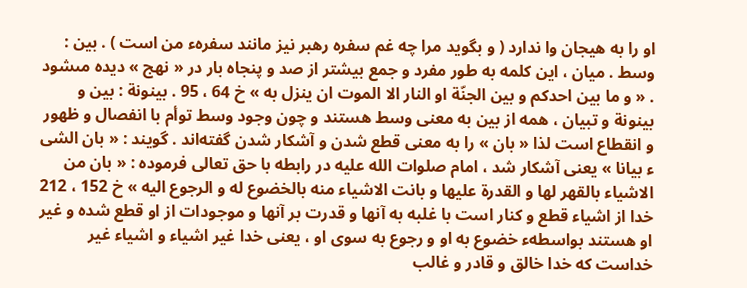او را به هيجان وا ندارد ( و بگويد مرا چه غم سفره رهبر نيز مانند سفرهء من است ) . بين : وسط . ميان ، اين كلمه به طور مفرد و جمع بيشتر از صد و پنجاه بار در « نهج » ديده مىشود . « و ما بين احدكم و بين الجنّة او النار الا الموت ان ينزل به » خ 64 ، 95 . بينونة : بين و بينونة و تبيان ، همه از بين به معنى وسط هستند و چون وجود وسط توأم با انفصال و ظهور و انقطاع است لذا « بان » را به معنى قطع شدن و آشكار شدن گفته‌اند . گويند : « بان الشى ء بيانا » يعنى آشكار شد ، امام صلوات الله عليه در رابطه با حق تعالى فرموده : « بان من الاشياء بالقهر لها و القدرة عليها و بانت الاشياء منه بالخضوع له و الرجوع اليه » خ 152 ، 212 خدا از اشياء قطع و كنار است با غلبه به آنها و قدرت بر آنها و موجودات از او قطع شده و غير او هستند بواسطهء خضوع به او و رجوع به سوى او ، يعنى خدا غير اشياء و اشياء غير خداست كه خدا خالق و قادر و غالب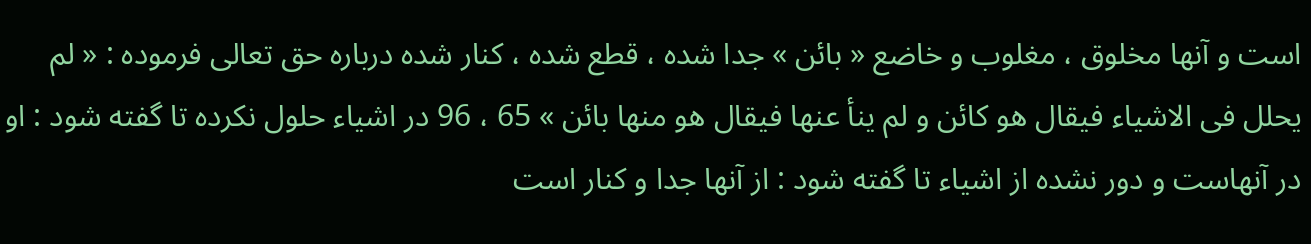است و آنها مخلوق ، مغلوب و خاضع « بائن » جدا شده ، قطع شده ، كنار شده درباره حق تعالى فرموده : « لم يحلل فى الاشياء فيقال هو كائن و لم ينأ عنها فيقال هو منها بائن » 65 ، 96 در اشياء حلول نكرده تا گفته شود : او در آنهاست و دور نشده از اشياء تا گفته شود : از آنها جدا و كنار است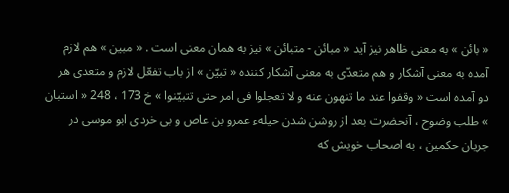« بائن » به معنى ظاهر نيز آيد « مبائن - متبائن » نيز به همان معنى است . « مبين » هم لازم آمده به معنى آشكار و هم متعدّى به معنى آشكار كننده « تبيّن » از باب تفعّل لازم و متعدى هر دو آمده است « وقفوا عند ما تنهون عنه و لا تعجلوا فى امر حتى تتبيّنوا » خ 173 ، 248 « استبان » طلب وضوح ، آنحضرت بعد از روشن شدن حيلهء عمرو بن عاص و بى خردى ابو موسى در جريان حكمين ، به اصحاب خويش كه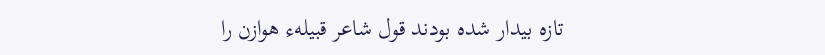تازه بيدار شده بودند قول شاعر قبيلهء هوازن را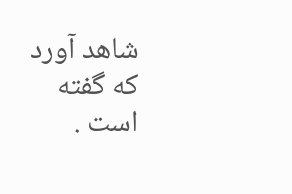شاهد آورد كه گفته است .